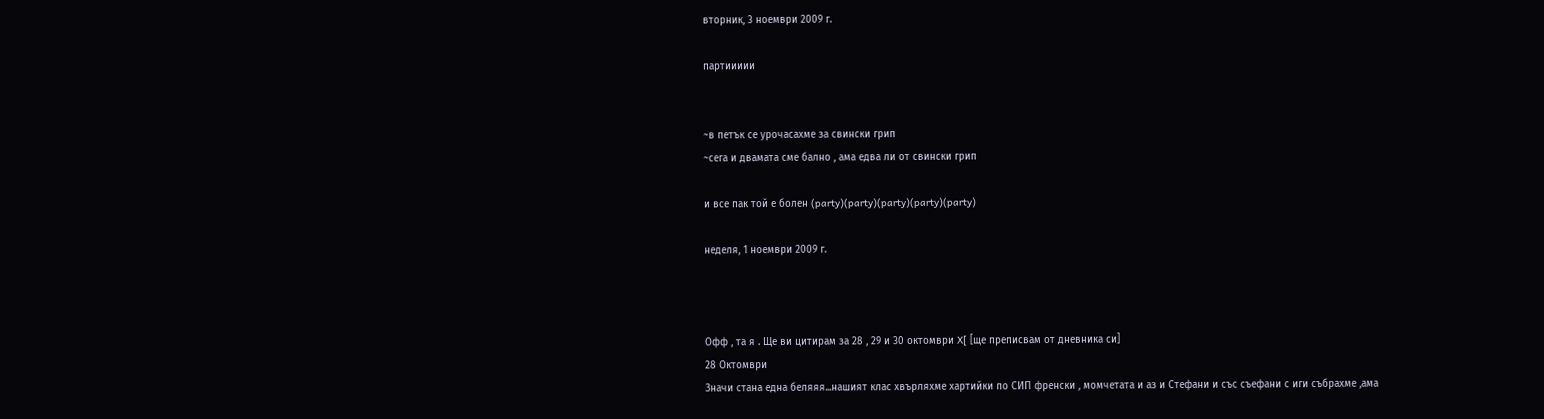вторник, 3 ноември 2009 г.

партиииии


~в петък се урочасахме за свински грип
~сега и двамата сме бално , ама едва ли от свински грип

и все пак той е болен (party)(party)(party)(party)(party)

неделя, 1 ноември 2009 г.



Офф , та я . Ще ви цитирам за 28 , 29 и 30 октомври X[ [ще преписвам от дневника си]
28 Октомври
Значи стана една беляяя...нашият клас хвърляхме хартийки по СИП френски , момчетата и аз и Стефани и със съефани с иги събрахме ,ама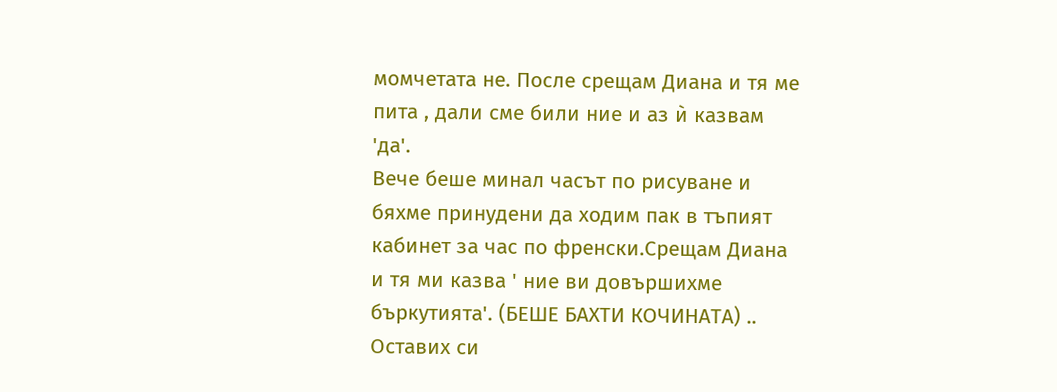момчетата не. После срещам Диана и тя ме пита , дали сме били ние и аз ѝ казвам 'да'.
Вече беше минал часът по рисуване и бяхме принудени да ходим пак в тъпият кабинет за час по френски.Срещам Диана и тя ми казва ' ние ви довършихме бъркутията'. (БЕШЕ БАХТИ КОЧИНАТА) .. Оставих си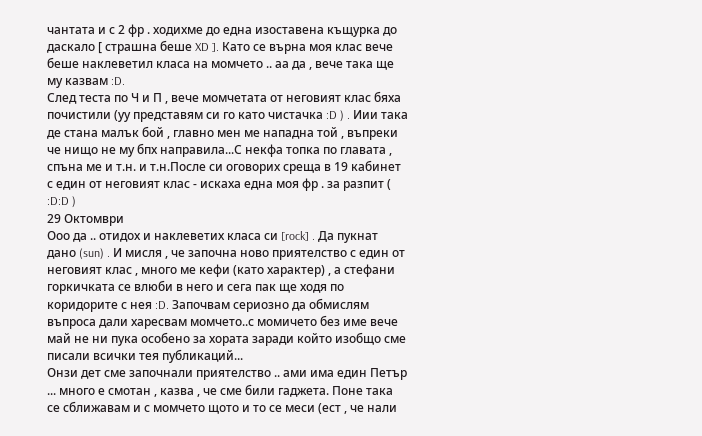чантата и с 2 фр . ходихме до една изоставена къщурка до даскало [ страшна беше XD ]. Като се върна моя клас вече беше наклеветил класа на момчето .. аа да , вече така ще му казвам :D.
След теста по Ч и П , вече момчетата от неговият клас бяха почистили (уу представям си го като чистачка :D ) . Иии така де стана малък бой , главно мен ме нападна той , въпреки че нищо не му бпх направила...С некфа топка по главата , спъна ме и т.н. и т.н.После си оговорих среща в 19 кабинет с един от неговият клас - искаха една моя фр . за разпит ( :D:D )
29 Октомври
Ооо да .. отидох и наклеветих класа си [rock] . Да пукнат дано (sun) . И мисля , че започна ново приятелство с един от неговият клас , много ме кефи (като характер) , а стефани горкичката се влюби в него и сега пак ще ходя по коридорите с нея :D. Започвам сериозно да обмислям въпроса дали харесвам момчето..с момичето без име вече май не ни пука особено за хората заради който изобщо сме писали всички тея публикаций...
Онзи дет сме започнали приятелство .. ами има един Петър ... много е смотан , казва , че сме били гаджета. Поне така се сближавам и с момчето щото и то се меси (ест , че нали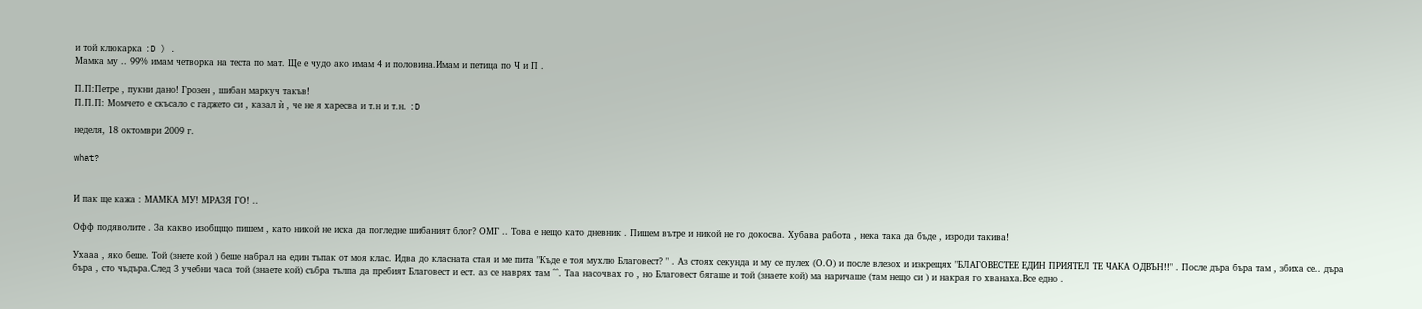и той клюкарка :D ) .
Мамка му .. 99% имам четворка на теста по мат. Ще е чудо ако имам 4 и половина.Имам и петица по Ч и П .

П.П:Петре , пукни дано! Грозен , шибан маркуч такъв!
П.П.П: Момчето е скъсало с гаджето си , казал ѝ , че не я харесва и т.н и т.н. :D

неделя, 18 октомври 2009 г.

what?


И пак ще кажа : МАМКА МУ! МРАЗЯ ГО! ..

Офф подяволите . За какво изобщщо пишем , като никой не иска да погледне шибаният блог? ОМГ .. Това е нещо като дневник . Пишем вътре и никой не го докосва. Хубава работа , нека така да бъде , изроди такива!

Ухааа , яко беше. Той (знете кой ) беше набрал на един тъпак от моя клас. Идва до класната стая и ме пита "Къде е тоя мухлю Благовест? " . Аз стоях секунда и му се пулех (О.О) и после влезох и изкрещях "БЛАГОВЕСТЕЕ ЕДИН ПРИЯТЕЛ ТЕ ЧАКА ОДВЪН!!" . После дъра бъра там , збиха се.. дъра бъра , сто чъдъра.След 3 учебни часа той (знаете кой) събра тълпа да пребият Благовест и ест. аз се наврях там ^^. Таа насочвах го , но Благовест бягаше и той (знаете кой) ма наричаше (там нещо си ) и накрая го хванаха.Все едно .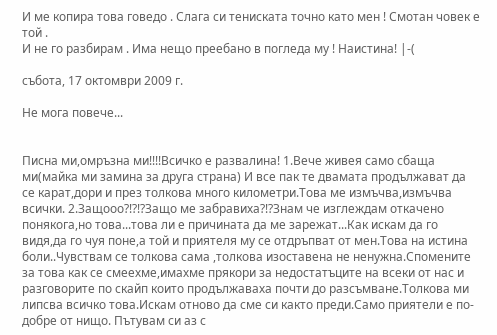И ме копира това говедо . Слага си тениската точно като мен ! Смотан човек е той .
И не го разбирам . Има нещо преебано в погледа му ! Наистина! |-(

събота, 17 октомври 2009 г.

Не мога повече...


Писна ми,омръзна ми!!!!Всичко е развалина! 1.Вече живея само сбаща ми(майка ми замина за друга страна) И все пак те двамата продължават да се карат,дори и през толкова много километри.Това ме измъчва,измъчва всички. 2.Защооо?!?!?Защо ме забравиха?!?Знам че изглеждам откачено понякога,но това...това ли е причината да ме зарежат...Как искам да го видя,да го чуя поне,а той и приятеля му се отдръпват от мен.Това на истина боли..Чувствам се толкова сама ,толкова изоставена не ненужна.Спомените за това как се смеехме,имахме прякори за недостатъците на всеки от нас и разговорите по скайп които продължаваха почти до разсъмване.Толкова ми липсва всичко това.Искам отново да сме си както преди.Само приятели е по-добре от нищо. Пътувам си аз с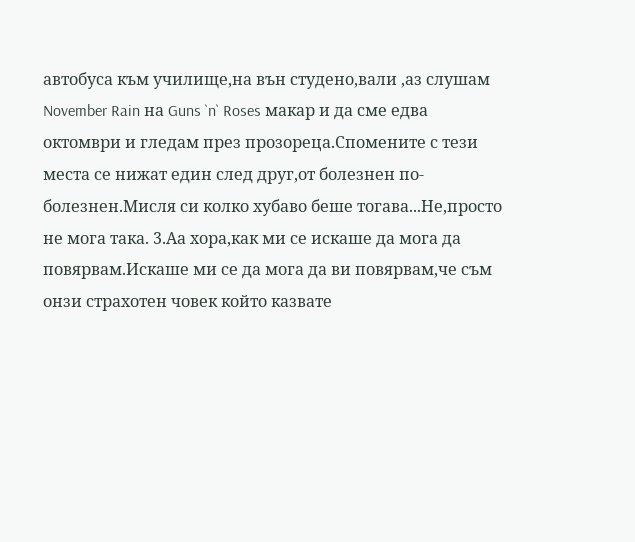автобуса към училище,на вън студено,вали ,аз слушам November Rain на Guns `n` Roses макар и да сме едва октомври и гледам през прозореца.Спомените с тези места се нижат един след друг,от болезнен по-болезнен.Мисля си колко хубаво беше тогава...Не,просто не мога така. 3.Аа хора,как ми се искаше да мога да повярвам.Искаше ми се да мога да ви повярвам,че съм онзи страхотен човек който казвате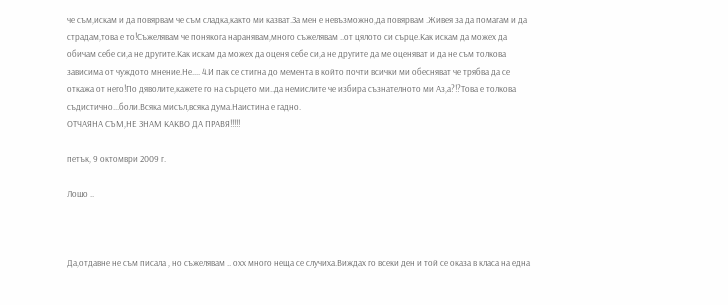че съм,искам и да повярвам че съм сладка,както ми казват.За мен е невъзможно,да повярвам .Живея за да помагам и да страдам,това е то!Съжелявам че понякога наранявам,много съжелявам ..от цялото си сърце.Как искам да можех да обичам себе си,а не другите.Как искам да можех да оценя себе си,а не другите да ме оценяват и да не съм толкова зависима от чуждото мнение.Не.... 4.И пак се стигна до мемента в който почти всички ми обесняват че трябва да се откажа от него!По дяволите,кажете го на сърцето ми..да немислите че избира съзнателното ми Аз,а?!?Това е толкова съдистично...боли.Всяка мисъл,всяка дума.Наистина е гадно.
ОТЧАЯНА СЪМ,НЕ ЗНАМ КАКВО ДА ПРАВЯ!!!!!

петък, 9 октомври 2009 г.

Лошо ..



Да,отдавне не съм писала , но съжелявам .. охх много неща се случиха.Виждах го всеки ден и той се оказа в класа на една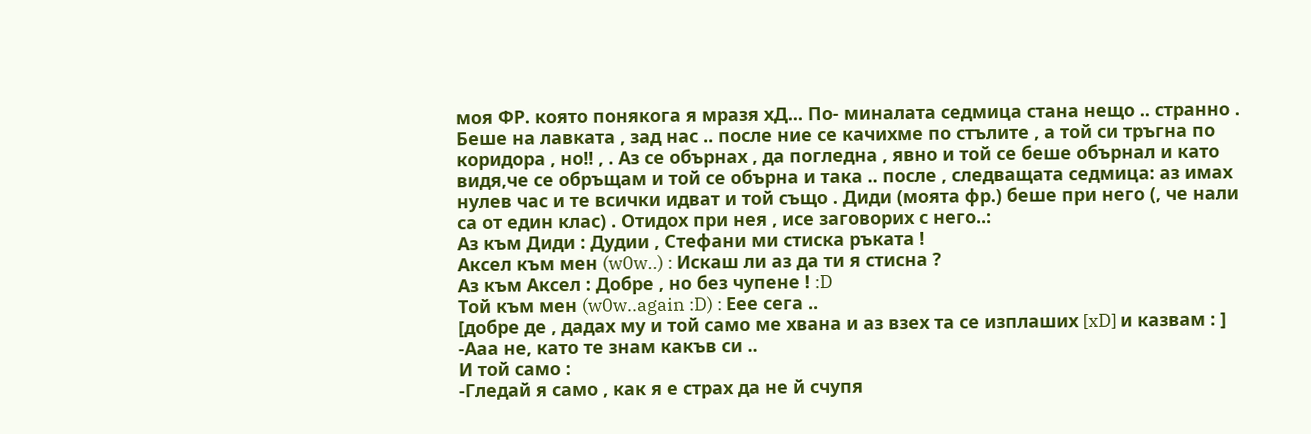моя ФР. която понякога я мразя хД... По- миналата седмица стана нещо .. странно . Беше на лавката , зад нас .. после ние се качихме по стълите , а той си тръгна по коридора , но!! , . Аз се обърнах , да погледна , явно и той се беше обърнал и като видя,че се обръщам и той се обърна и така .. после , следващата седмица: аз имах нулев час и те всички идват и той също . Диди (моята фр.) беше при него (, че нали са от един клас) . Отидох при нея , исе заговорих с него..:
Аз към Диди : Дудии , Стефани ми стиска ръката !
Аксел към мен (w0w..) : Искаш ли аз да ти я стисна ?
Аз към Аксел : Добре , но без чупене ! :D
Той към мен (w0w..again :D) : Еее сега ..
[добре де , дадах му и той само ме хвана и аз взех та се изплаших [xD] и казвам : ]
-Ааа не, като те знам какъв си ..
И той само :
-Гледай я само , как я е страх да не й счупя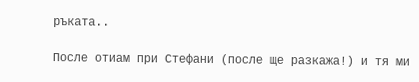ръката..

После отиам при Стефани (после ще разкажа!) и тя ми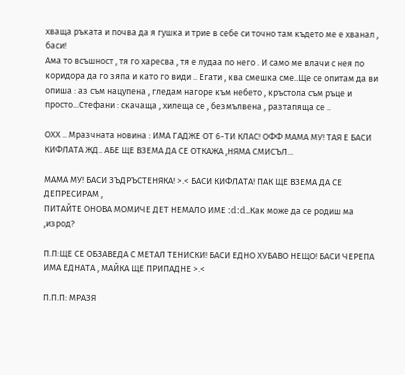хваща ръката и почва да я гушка и трие в себе си точно там където ме е хванал , баси!
Ама то всъшност , тя го харесва , тя е лудаа по него . И само ме влачи с нея по коридора да го зяпа и като го види .. Егати , ква смешка сме..Ще се опитам да ви опиша : аз съм нацупена , гледам нагоре към небето , кръстола съм ръце и просто...Стефани : скачаща , хилеща се , безмълвена , разтапяща се ..

ОХХ .. Мразчната новина : ИМА ГАДЖЕ ОТ 6-ТИ КЛАС! ОФФ МАМА МУ! ТАЯ Е БАСИ КИФЛАТА ЖД.. АБЕ ЩЕ ВЗЕМА ДА СЕ ОТКАЖА ,НЯМА СМИСЪЛ...

МАМА МУ! БАСИ ЗЪДРЪСТЕНЯКА! >.< БАСИ КИФЛАТА! ПАК ЩЕ ВЗЕМА ДА СЕ ДЕПРЕСИРАМ ,
ПИТАЙТЕ ОНОВА МОМИЧЕ ДЕТ НЕМАЛО ИМЕ :d:d..Как може да се родиш ма ,изрод?

П.П:ЩЕ СЕ ОБЗАВЕДА С МЕТАЛ ТЕНИСКИ! БАСИ ЕДНО ХУБАВО НЕЩО! БАСИ ЧЕРЕПА ИМА ЕДНАТА , МАЙКА ЩЕ ПРИПАДНЕ >.<

П.П.П: МРАЗЯ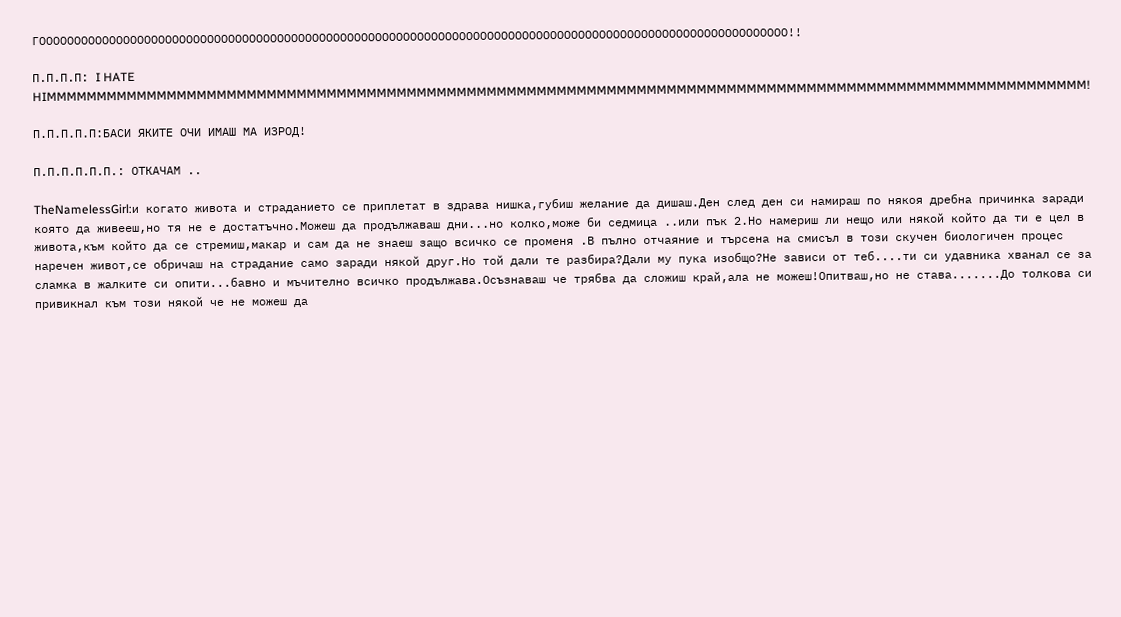ГООООООООООООООООООООООООООООООООООООООООООООООООООООООООООООООООООООООООООООООООООООООООООООООООООООООООООО!!

П.П.П.П: I HATE HIMMMMMMMMMMMMMMMMMMMMMMMMMMMMMMMMMMMMMMMMMMMMMMMMMMMMMMMMMMMMMMMMMMMMMMMMMMMMMMMMMMMMMMMMMMMMMMMMMMMMMMMM!

П.П.П.П.П:БАСИ ЯКИТЕ ОЧИ ИМАШ МА ИЗРОД!

П.П.П.П.П.П.: ОТКАЧАМ ..

TheNamelessGirl:и когато живота и страданието се приплетат в здрава нишка,губиш желание да дишаш.Ден след ден си намираш по някоя дребна причинка заради която да живееш,но тя не е достатъчно.Можеш да продължаваш дни...но колко,може би седмица ..или пък 2.Но намериш ли нещо или някой който да ти е цел в живота,към който да се стремиш,макар и сам да не знаеш защо всичко се променя .В пълно отчаяние и търсена на смисъл в този скучен биологичен процес наречен живот,се обричаш на страдание само заради някой друг.Но той дали те разбира?Дали му пука изобщо?Не зависи от теб....ти си удавника хванал се за сламка в жалките си опити...бавно и мъчително всичко продължава.Осъзнаваш че трябва да сложиш край,ала не можеш!Опитваш,но не става.......До толкова си привикнал към този някой че не можеш да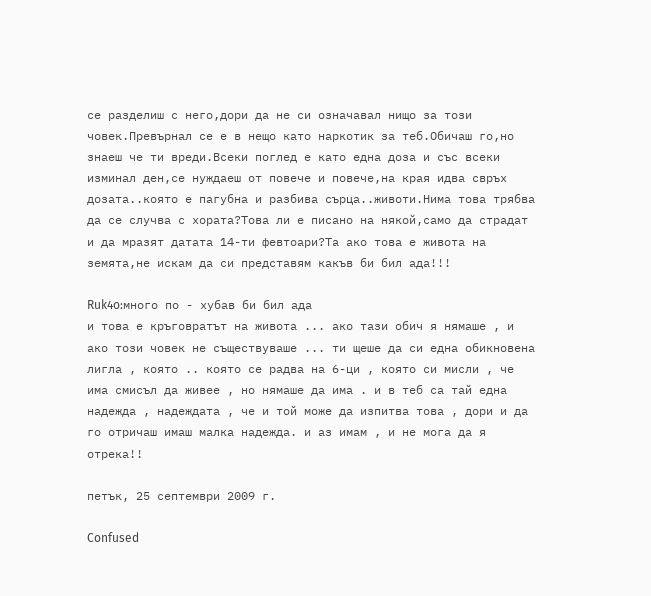се разделиш с него,дори да не си означавал нищо за този човек.Превърнал се е в нещо като наркотик за теб.Обичаш го,но знаеш че ти вреди.Всеки поглед е като една доза и със всеки изминал ден,се нуждаеш от повече и повече,на края идва свръх дозата..която е пагубна и разбива сърца..животи.Нима това трябва да се случва с хората?Това ли е писано на някой,само да страдат и да мразят датата 14-ти февтоари?Та ако това е живота на земята,не искам да си представям какъв би бил ада!!!

Ruk4o:много по - хубав би бил ада
и това е кръговратът на живота ... ако тази обич я нямаше , и ако този човек не съществуваше ... ти щеше да си една обикновена лигла , която .. която се радва на 6-ци , която си мисли , че има смисъл да живее , но нямаше да има . и в теб са тай една надежда , надеждата , че и той може да изпитва това , дори и да го отричаш имаш малка надежда. и аз имам , и не мога да я отрека!!

петък, 25 септември 2009 г.

Confused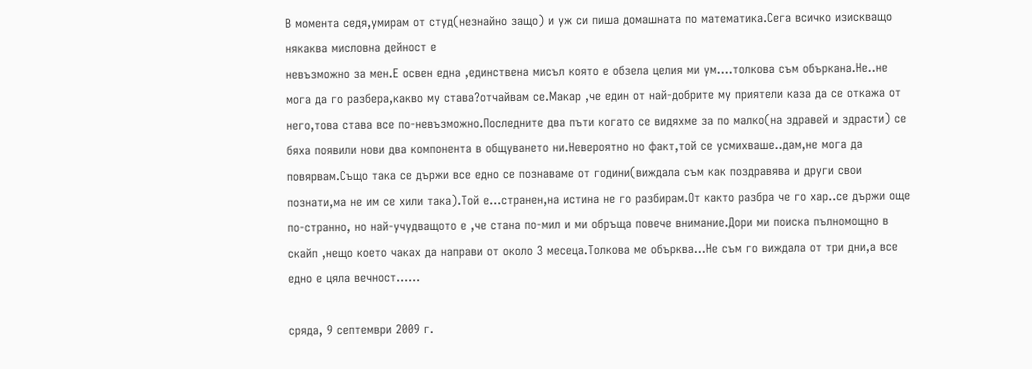В момента седя,умирам от студ(незнайно защо) и уж си пиша домашната по математика.Сега всичко изискващо някаква мисловна дейност е
невъзможно за мен.Е освен една ,единствена мисъл която е обзела целия ми ум....толкова съм объркана.Не..не мога да го разбера,какво му става?отчайвам се.Макар ,че един от най-добрите му приятели каза да се откажа от него,това става все по-невъзможно.Последните два пъти когато се видяхме за по малко(на здравей и здрасти) се бяха появили нови два компонента в общуването ни.Невероятно но факт,той се усмихваше..дам,не мога да повярвам.Също така се държи все едно се познаваме от години(виждала съм как поздравява и други свои познати,ма не им се хили така).Той е...странен,на истина не го разбирам.От както разбра че го хар..се държи още по-странно, но най-учудващото е ,че стана по-мил и ми обръща повече внимание.Дори ми поиска пълномощно в скайп ,нещо което чаках да направи от около 3 месеца.Толкова ме обърква...Не съм го виждала от три дни,а все едно е цяла вечност......

сряда, 9 септември 2009 г.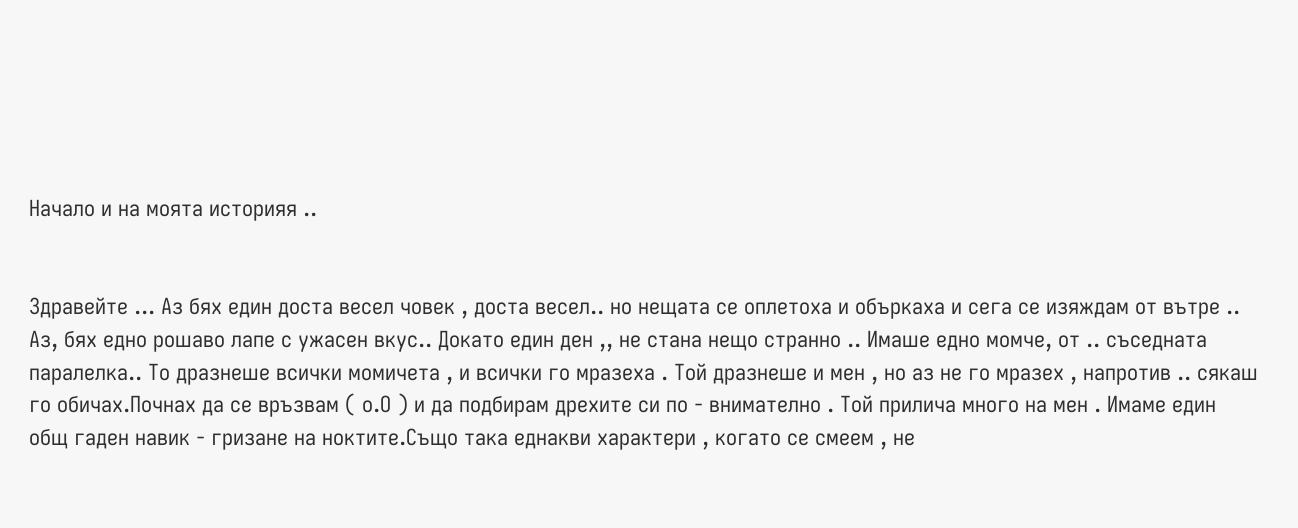Начало и на моята историяя ..


Здравейте ... Аз бях един доста весел човек , доста весел.. но нещата се оплетоха и объркаха и сега се изяждам от вътре .. Аз, бях едно рошаво лапе с ужасен вкус.. Докато един ден ,, не стана нещо странно .. Имаше едно момче, от .. съседната паралелка.. То дразнеше всички момичета , и всички го мразеха . Той дразнеше и мен , но аз не го мразех , напротив .. сякаш го обичах.Почнах да се връзвам ( о.О ) и да подбирам дрехите си по - внимателно . Той прилича много на мен . Имаме един общ гаден навик - гризане на ноктите.Също така еднакви характери , когато се смеем , не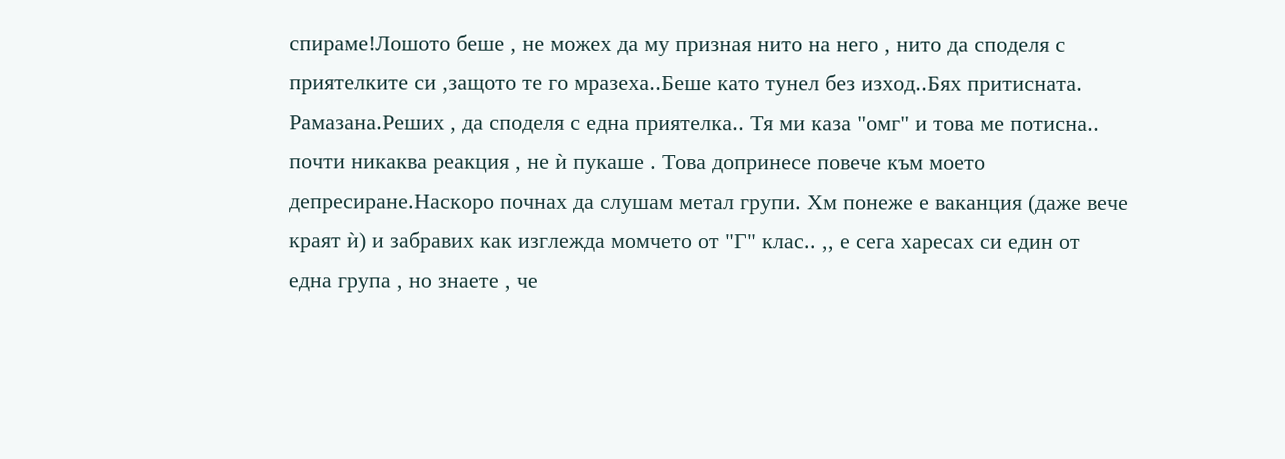спираме!Лошото беше , не можех да му призная нито на него , нито да споделя с приятелките си ,защото те го мразеха..Беше като тунел без изход..Бях притисната. Рамазана.Реших , да споделя с една приятелка.. Тя ми каза "омг" и това ме потисна.. почти никаква реакция , не ѝ пукаше . Това допринесе повече към моето депресиране.Наскоро почнах да слушам метал групи. Хм понеже е ваканция (даже вече краят ѝ) и забравих как изглежда момчето от "Г" клас.. ,, е сега харесах си един от една група , но знаете , че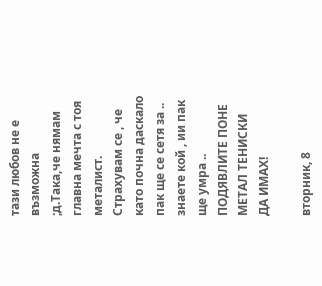тази любов не е възможна ;д.Така,че нямам главна мечта с тоя металист. Страхувам се , че като почна даскало пак ще се сетя за .. знаете кой , ии пак ще умра .. ПОДЯВЛИТЕ ПОНЕ МЕТАЛ ТЕНИСКИ ДА ИМАХ!

вторник, 8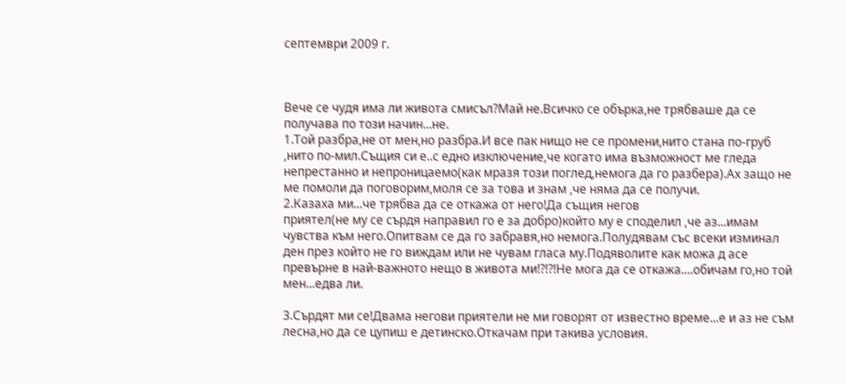септември 2009 г.



Вече се чудя има ли живота смисъл?Май не.Всичко се обърка,не трябваше да се получава по този начин...не.
1.Той разбра,не от мен,но разбра.И все пак нищо не се промени,нито стана по-груб ,нито по-мил.Същия си е..с едно изключение,че когато има възможност ме гледа непрестанно и непроницаемо(как мразя този поглед,немога да го разбера).Ах защо не ме помоли да поговорим,моля се за това и знам ,че няма да се получи.
2.Казаха ми...че трябва да се откажа от него!Да същия негов
приятел(не му се сърдя направил го е за добро)който му е споделил ,че аз...имам чувства към него.Опитвам се да го забравя,но немога.Полудявам със всеки изминал ден през който не го виждам или не чувам гласа му.Подяволите как можа д асе превърне в най-важното нещо в живота ми!?!?!Не мога да се откажа....обичам го,но той мен...едва ли.

3.Сърдят ми се!Двама негови приятели не ми говорят от известно време...е и аз не съм лесна,но да се цупиш е детинско.Откачам при такива условия.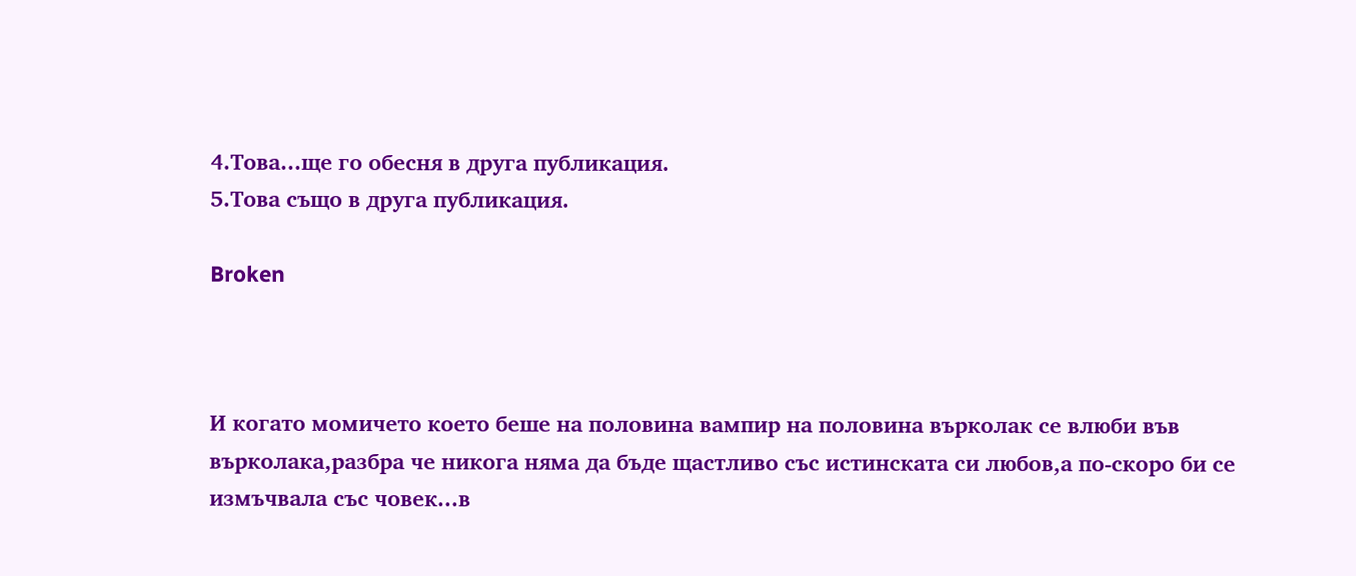4.Това...ще го обесня в друга публикация.
5.Това също в друга публикация.

Broken



И когато момичето което беше на половина вампир на половина върколак се влюби във върколака,разбра че никога няма да бъде щастливо със истинската си любов,а по-скоро би се измъчвала със човек...в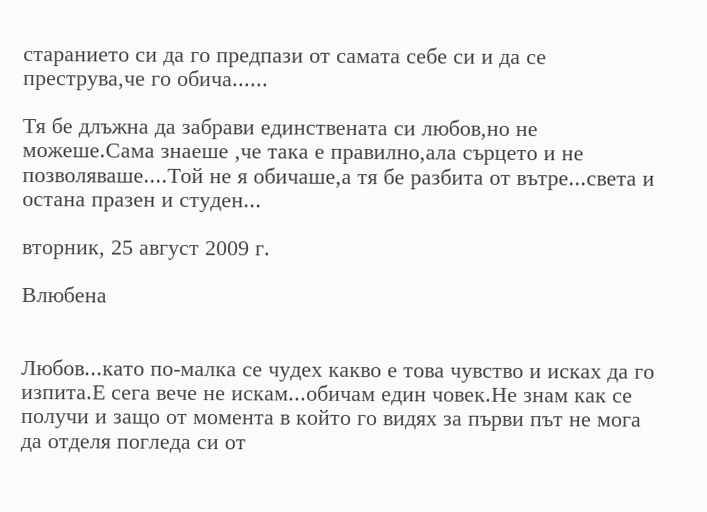старанието си да го предпази от самата себе си и да се преструва,че го обича......

Тя бе длъжна да забрави единствената си любов,но не можеше.Сама знаеше ,че така е правилно,ала сърцето и не позволяваше....Той не я обичаше,а тя бе разбита от вътре...света и остана празен и студен...

вторник, 25 август 2009 г.

Влюбена


Любов...като по-малка се чудех какво е това чувство и исках да го изпита.Е сега вече не искам...обичам един човек.Не знам как се получи и защо от момента в който го видях за първи път не мога да отделя погледа си от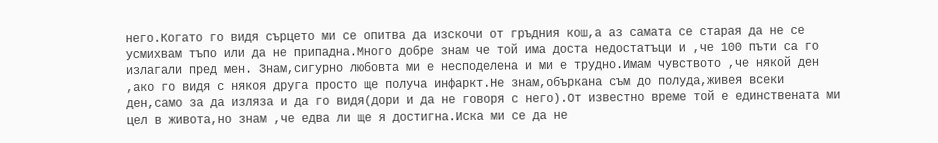него.Когато го видя сърцето ми се опитва да изскочи от гръдния кош,а аз самата се старая да не се усмихвам тъпо или да не припадна.Много добре знам че той има доста недостатъци и ,че 100 пъти са го излагали пред мен. Знам,сигурно любовта ми е несподелена и ми е трудно.Имам чувството ,че някой ден ,ако го видя с някоя друга просто ще получа инфаркт.Не знам,объркана съм до полуда,живея всеки ден,само за да изляза и да го видя(дори и да не говоря с него).От известно време той е единствената ми цел в живота,но знам ,че едва ли ще я достигна.Иска ми се да не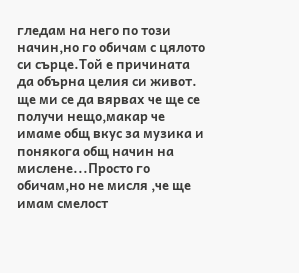гледам на него по този начин,но го обичам с цялото си сърце.Той е причината да обърна целия си живот. ще ми се да вярвах че ще се получи нещо,макар че имаме общ вкус за музика и понякога общ начин на мислене...Просто го обичам,но не мисля ,че ще имам смелост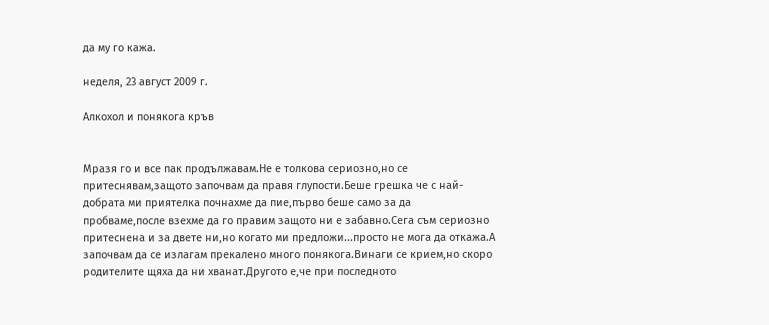да му го кажа.

неделя, 23 август 2009 г.

Алкохол и понякога кръв


Мразя го и все пак продължавам.Не е толкова сериозно,но се притеснявам,защото започвам да правя глупости.Беше грешка че с най-добрата ми приятелка почнахме да пие,първо беше само за да пробваме,после взехме да го правим защото ни е забавно.Сега съм сериозно притеснена и за двете ни,но когато ми предложи...просто не мога да откажа.А започвам да се излагам прекалено много понякога.Винаги се крием,но скоро родителите щяха да ни хванат.Другото е,че при последното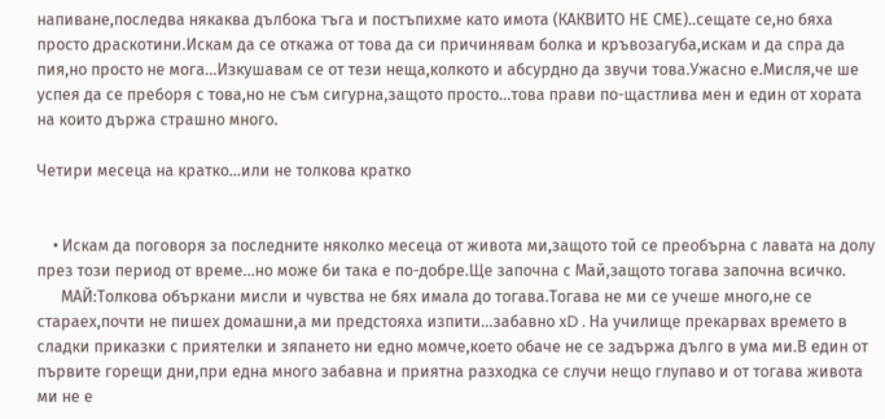напиване,последва някаква дълбока тъга и постъпихме като имота (КАКВИТО НЕ СМЕ)..сещате се,но бяха просто драскотини.Искам да се откажа от това да си причинявам болка и кръвозагуба,искам и да спра да пия,но просто не мога...Изкушавам се от тези неща,колкото и абсурдно да звучи това.Ужасно е.Мисля,че ше успея да се преборя с това,но не съм сигурна,защото просто...това прави по-щастлива мен и един от хората на които държа страшно много.

Четири месеца на кратко...или не толкова кратко


    • Искам да поговоря за последните няколко месеца от живота ми,защото той се преобърна с лавата на долу през този период от време...но може би така е по-добре.Ще започна с Май,защото тогава започна всичко.
      МАЙ:Толкова объркани мисли и чувства не бях имала до тогава.Тогава не ми се учеше много,не се стараех,почти не пишех домашни,а ми предстояха изпити...забавно xD . На училище прекарвах времето в сладки приказки с приятелки и зяпането ни едно момче,което обаче не се задържа дълго в ума ми.В един от първите горещи дни,при една много забавна и приятна разходка се случи нещо глупаво и от тогава живота ми не е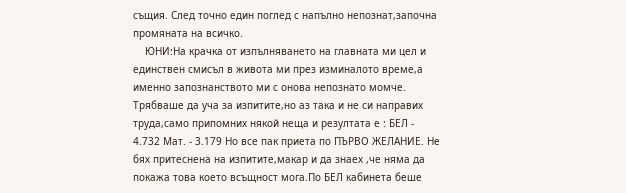същия. След точно един поглед с напълно непознат,започна промяната на всичко.
    ЮНИ:На крачка от изпълняването на главната ми цел и единствен смисъл в живота ми през изминалото време,а именно запознанството ми с онова непознато момче. Трябваше да уча за изпитите,но аз така и не си направих труда,само припомних някой неща и резултата е : БЕЛ - 4.732 Мат. - 3.179 Но все пак приета по ПЪРВО ЖЕЛАНИЕ. Не бях притеснена на изпитите,макар и да знаех ,че няма да покажа това което всъщност мога.По БЕЛ кабинета беше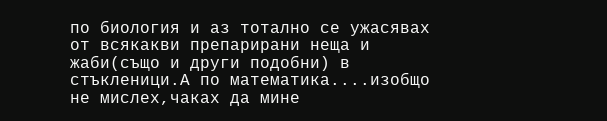по биология и аз тотално се ужасявах от всякакви препарирани неща и жаби(също и други подобни) в стъкленици.А по математика....изобщо не мислех,чаках да мине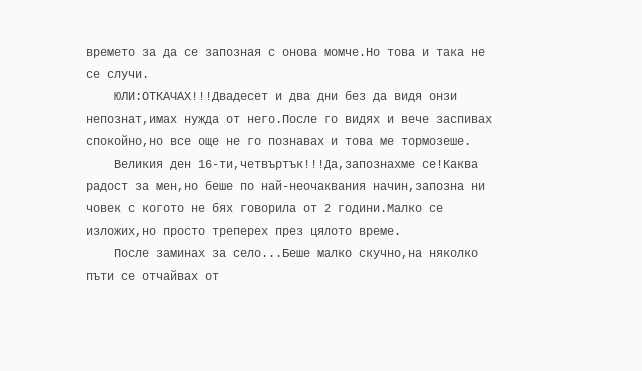времето за да се запозная с онова момче.Но това и така не се случи.
    ЮЛИ:ОТКАЧАХ!!!Двадесет и два дни без да видя онзи непознат,имах нужда от него.После го видях и вече заспивах спокойно,но все още не го познавах и това ме тормозеше.
    Великия ден 16-ти,четвъртък!!!Да,запознахме се!Каква радост за мен,но беше по най-неочаквания начин,запозна ни човек с когото не бях говорила от 2 години.Малко се изложих,но просто треперех през цялото време.
    После заминах за село...Беше малко скучно,на няколко пъти се отчайвах от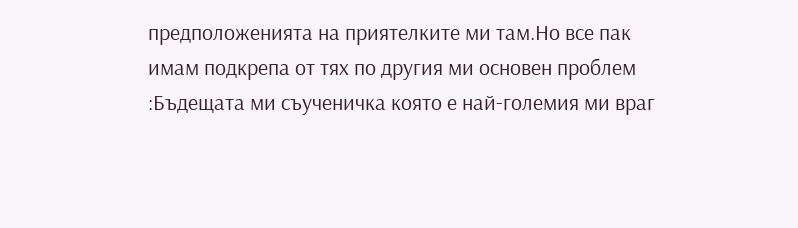предположенията на приятелките ми там.Но все пак имам подкрепа от тях по другия ми основен проблем :Бъдещата ми съученичка която е най-големия ми враг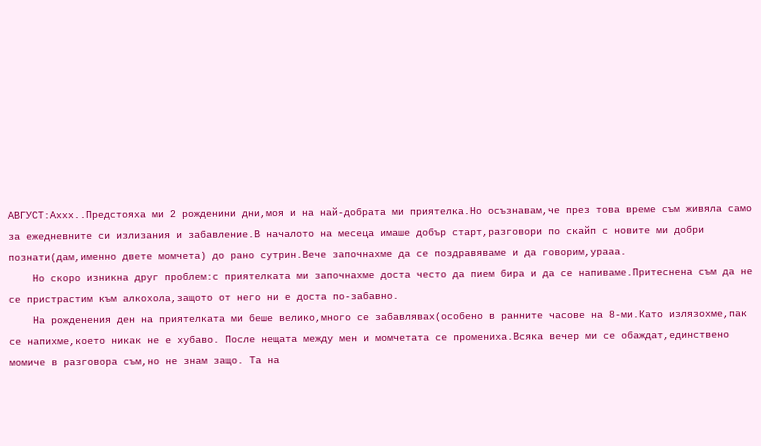АВГУСТ:Аххх..Предстояха ми 2 рожденини дни,моя и на най-добрата ми приятелка.Но осъзнавам,че през това време съм живяла само за ежедневните си излизания и забавление.В началото на месеца имаше добър старт,разговори по скайп с новите ми добри познати(дам,именно двете момчета) до рано сутрин.Вече започнахме да се поздравяваме и да говорим,урааа.
    Но скоро изникна друг проблем:с приятелката ми започнахме доста често да пием бира и да се напиваме.Притеснена съм да не се пристрастим към алкохола,защото от него ни е доста по-забавно.
    На рожденения ден на приятелката ми беше велико,много се забавлявах(особено в ранните часове на 8-ми.Като излязохме,пак се напихме,което никак не е хубаво. После нещата между мен и момчетата се промениха.Всяка вечер ми се обаждат,единствено момиче в разговора съм,но не знам защо. Та на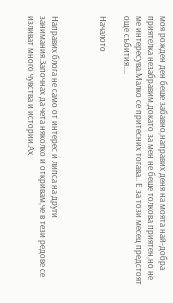моя рожден ден беше забавно,направих деня на моята най-добра приятелка незабравим,докато за мен не беше толкова приятен,но не ме интересува.Малко се притесних тогава.. Е за този месец предстоят още събития....

Началото



Направих блога не само от интерес и липса на други занимания.Започнах да чета няколко и откривам,че в тези редове се изливат много чувства и истории.Ах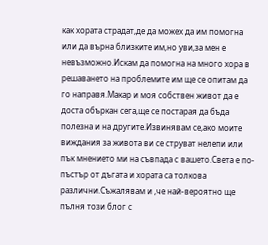как хората страдат,де да можех да им помогна или да върна близките им,но уви,за мен е невъзможно.Искам да помогна на много хора в решаването на проблемите им ще се опитам да го направя.Макар и моя собствен живот да е доста объркан сега,ще се постарая да бъда полезна и на другите.Извинявам се,ако моите виждания за живота ви се струват нелепи или пък мнението ми на съвпада с вашето.Света е по-пъстър от дъгата и хората са толкова различни.Съжалявам и ,че най-вероятно ще пълня този блог с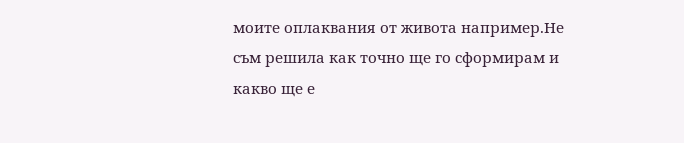моите оплаквания от живота например.Не съм решила как точно ще го сформирам и какво ще е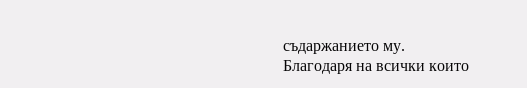съдаржанието му.
Благодаря на всички които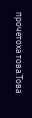прочетоха това.Това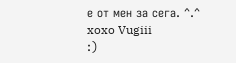е от мен за сега. ^.^
xoxo Vugiii
:)